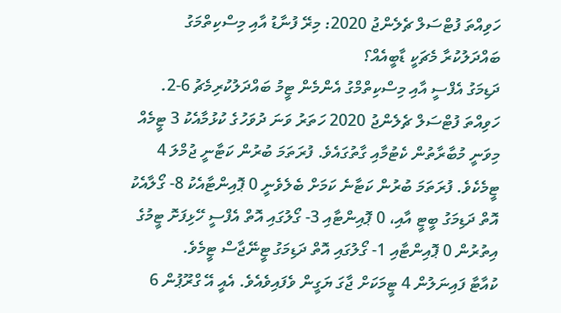ހަވިއްތަ ފުޓްސަލް ޗެލެންޖު 2020: މިރޭ ފުނާޑު އާއި މިސްކިތްމަގު ބައްދަލުކުރާ މެޗަކީ ޑާބީއެއް؟
ދަޑިމަގު އެފްސީ އާއި މިސްކިތްމްގު އެންމެން ޓީމު ބައްދަލުކުރިމެޗު 6-2.
ހަވިއްތަ ފުޓްސަލް ޗެލެންޖު 2020 ހަތަރު ވަނަ ދުވަހުގެ ކުޅުމާއެކު 3 ޓީމެއް މިވަނީ މުބާރާތުން ކެޓުމާއި ގާތުގައެވެ. ފުރަތަމަ ބުރުން ކަޓާނީ ޖުމްލަ 4 ޓީމެކެވެ. ފުރަތަމަ ބުރުން ކަޓާނެ ކަމަށް ބެލެވެނީ 0 ޕޮއިންޓާއެކު 8- ގޯލާއެކު އޮތް ދަޑިމަގު ބީޓީ އާއި، 0 ޕޮއިންޓާއި 3- ގޯލުގައި އޮތް އެފްސީ ހޭޅިފަށޮ ޓީމުގެ އިތުރުން 0 ޕޮއިންޓާއި 1- ގޯލުގައި އޮތް ދަޑިމަގު ޓީނޭޖާސް ޓީމެވެ.
ކުއާޓާ ފައިނަލުން 4 ޓީމަކަށް ޖާގަ ޔަގީން ވެފައިވެއެވެ. އެއީ އޭ ގްރޫޕުން 6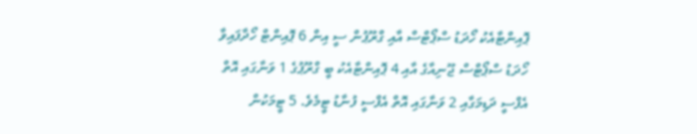ޕޮއިންޓާއެކު ހޯދަޑު ސްޕޯޓްސް އާއި ގްރޫޕުން ސީ އިން 6 ޕޮއިންޓް ހޯދާފައިވާ ހޯދަޑު ސްޕޯޓްސް ޖޫނިއާގެ އާއި 4 ޕޮއިންޓާއެކު ބީ ގްރޫޕުގެ 1 ވަނާގައި އޮތް އެފްސީ ދަޑިމަގާއި 2 ވަނާގައި އޮތް އެފްސީ ފުނާޑު ޓީމެވެ. 5 ޓީމަކުން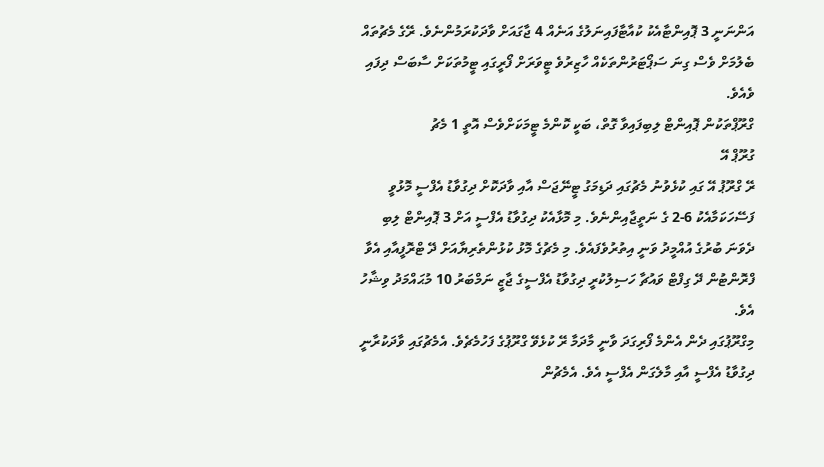އަންނަނީ 3 ޕޮއިންޓާއެކު ކުއާޓާފައިނަލުގެ އަނެއް 4 ޖާގައަށް ވާދަކުރަމުންނެވެ. ރޭގެ މެޗުތައް ބެލުމަށް ވެސް ގިނަ ސަޕޯޓަރުންތަކެއް ހާޒިރުވެ ޓީވަރަށް ފޯރީގައި ޓީމުތަކަށް ސާބަސް ދިފައި ވެއެވެ.
ގްރޫޕްތަކުން ޕޮއިންޓް ލިބިފައިވާ ގޮތް، ބަކީ ކޮންމެ ޓީމަކަށްވެސް އޮތީ 1 މެޗު
ގުރޫޕް އޭ
ރޭ ގްރޫޕު އޭ ގައި ކުޅެވުނު މެޗުގައި ދަޑިމަގު ޓީނޭޖަސް އާއި ވާދަކޮށް ދިގުވާޑު އެފްސީ މޮޅުވީ ފަސޭހަކަމާއެކު 6-2 ގެ ނަތީޖާއިންނެވެ. މި މޮޅާއެކު ދިގުވާޑު އެފްސީ އަށް 3 ޕޮއިންޓް ލިބި ދެވަނަ ބުރުގެ އުއްމީދު ވަނީ އިތުރުވެފައެވެ. މި މެޗުގެ މޮޅު ކުޅުންތެރިޔާއަށް ދޭ ޓްރޮފީއާއި އެވާ ފްރޮންޓުން ދޭ ގިފްޓް ވައުޗާ ހަސިލުކުރީ ދިގުވާޑު އެފްސީގެ ޖާޒީ ނަމްބަރު 10 މުޙައްމަދު ވިޝާހު އެވެ.
މިގްރޫޕުގައި ދެން އެންމެ ފޯރިގަދަ ވާނީ މާދަމާ ރޭ ކުޅެވޭ ގްރޫޕުގެ ފަހުމެޗެވެ. އެމެޗުގައި ވާދަކުރާނީ ދިގުވާޑު އެފްސީ އާއި މާލެގަން އެފްސީ އެވެ. އެމެޗުން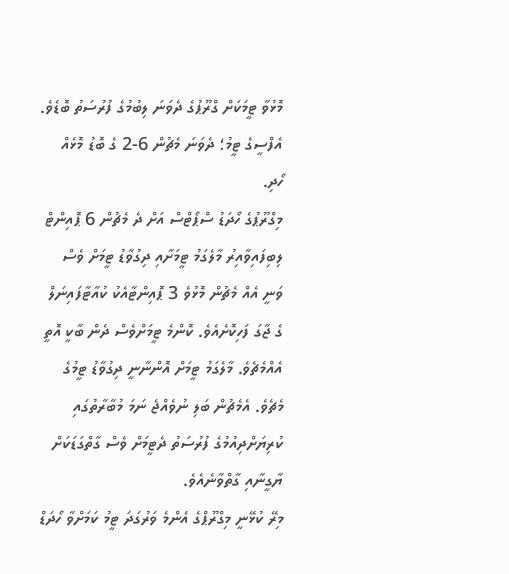މޮޅުވާ ޓީމަކަށް ގްރޫޕުގެ ދެވަނަ ލިބުމުގެ ފުރުސަތު ބޮޑެވެ.
އެފްސީގެ ޓީމު؛ ދެވަނަ މެޗުން 6-2 ގެ ބޮޑު މޮޅެއް ހޯދި.
މިގްރޫޕުގެ ހޯދަޑު ސްޕޯޓްސް އަށް ދެ މެޗުން 6 ޕޮއިންޓް ލިބިފައިވާއިރު މާލެގަމު ޓީމަށާއި ދިގުވާޑު ޓީމަށް ވެސް ވަނީ އެއް މެޗުން މޮޅުވެ 3 ޕޮއިންޓާއެކު ކުއާޓާފައިނަލް ގެ ޖާގަ ފަހިކޮށެއެވެ. ކޮންމެ ޓީމަށްވެސް ދެން ބާކީ އޮތީ އެއްމެޗެވެ. މާލެގަމު ޓީމަށް އޮންނާނީ ދިގުވާޑު ޓީމުގެ މެޗެވެ. އެމެޗުން ބަލި ނުވެއްޖެ ނަމަ މުބާރާތުގައި ކުރިޔަށްދިއުމުގެ ފުރުސަތު ދެޓީމަށް ވެސް ގާތްގަޑަކަށް ޔާގީނާއި ގާތްވާނެއެވެ.
މިރޭ ކުޅޭނީ މިގްރޫޕްގެ އެންމެ ވަރުގަދަ ޓީމު ކަމަށްވާ ހޯދަޑް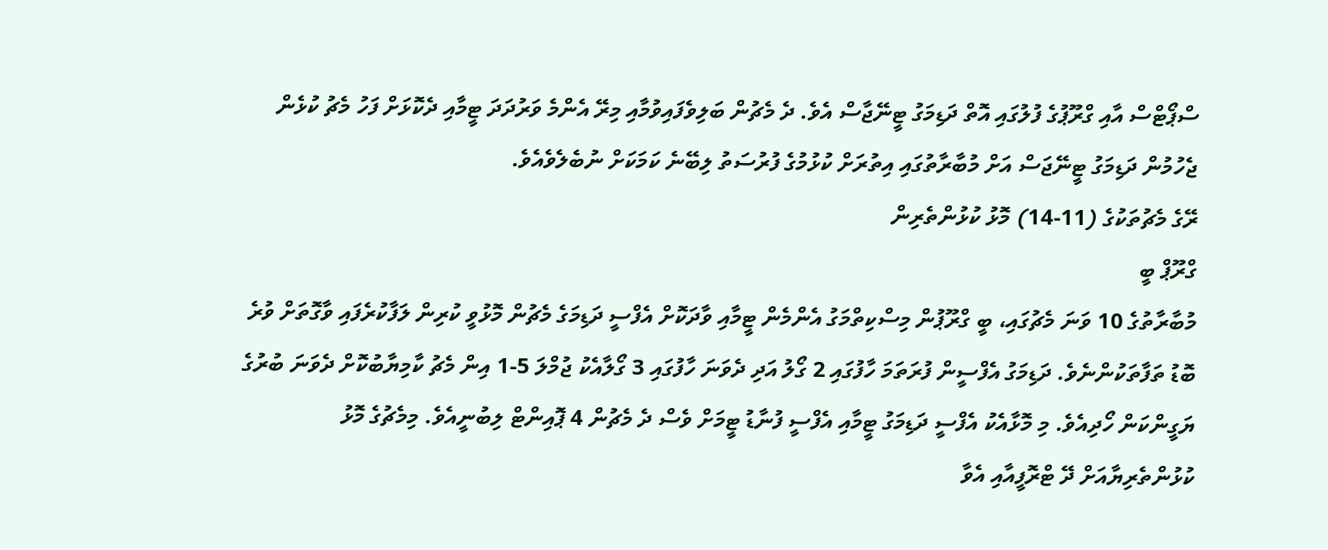ސްޕޯޓްސް އާއި ގްރޫޕުގެ ފުލުގައި އޮތް ދަޑިމަގު ޓީނޭޖާސް އެވެ. ދެ މެޗުން ބަލިވެފައިވުމާއި މިރޭ އެންމެ ވަރުދަދަ ޓީމާއި ދެކޮޅަށް ފަހު މެޗު ކުޅެން ޖެހުމުން ދަޑިމަގު ޓީނޭޖަސް އަށް މުބާރާތުގައި އިތުރަށް ކުޅުމުގެ ފުރުސަތު ލިބޭނެ ކަމަކަށް ނުބެލެވެއެވެ.
ރޭގެ މެޗުތަކުގެ (11-14) މޮޅު ކުޅުންތެރިން
ގްރޫޕް ބީ
މުބާރާތުގެ 10 ވަނަ މެޗުގައި، ބީ ގްރޫޕުން މިސްކިތްމަގު އެންމެން ޓީމާއި ވާދަކޮށް އެފްސީ ދަޑިމަގެ މެޗުން މޮޅުވީ ކުރިން ލަފާކުރެފައި ވާގޮތަށް ވުރެ ބޮޑު ތަފާތަކުންނެވެ. ދަޑިމަގު އެފްސީން ފުރަތަމަ ހާފުގައި 2 ގޯލު އަދި ދެވަނަ ހާފުގައި 3 ގޯލާއެކު ޖުމްލަ 5-1 އިން މެޗު ކާމިޔާބުކޮށް ދެވަނަ ބުރުގެ ޔަގީންކަން ހޯދިއެވެ. މި މޮޅާއެކު އެފްސީ ދަޑިމަގު ޓީމާއި އެފްސީ ފުނާޑު ޓީމަށް ވެސް ދެ މެޗުން 4 ޕޮއިންޓް ލިބުނީއެވެ. މިމެޗުގެ މޮޅު ކުޅުންތެރިޔާއަށް ދޭ ޓްރޮފީއާއި އެވާ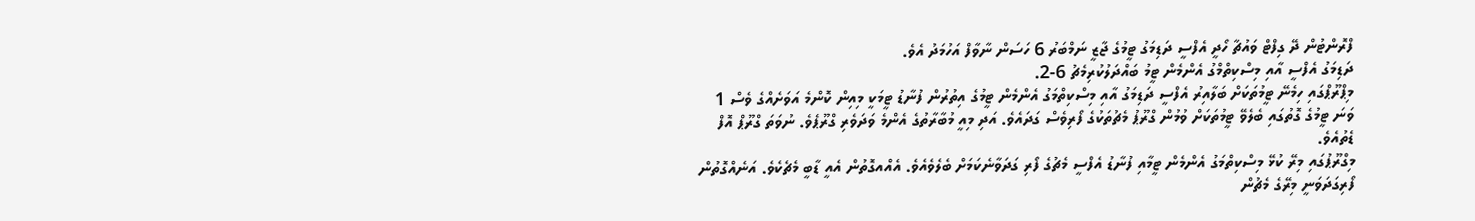ފްރޮންޓުން ދޭ ގިފްޓް ވައުޗާ ހޯދީ އެފްސީ ދަޑިމަގު ޓީމުގެ ޖާޒީ ނަމްބަރު 6 ހަސަން ނާވާފް އަހުމަދު އެވެ.
ދަޑިމަގު އެފްސީ އާއި މިސްކިތްމްގު އެންމެން ޓީމު ބައްދަލުކުރިމެޗު 6-2.
މިޕްރޫޕްގައި ހިމެނޭ ޓީމުތަކަށް ބަލާއިރު އެފްސީ ދަޑިމަގު އާއި މިސްކިތްމަގު އެންމެން ޓީމުގެ އިތުރުން ފުނާޑު ޓީމަކީ މިއިން ކޮންމެ އަވަށެއްގެ ވެސް 1 ވަނަ ޓީމުގެ ގޮތުގައި ބެލެވޭ ޓީމުތަކަށް ވުމުން ގްރޫޕު މެޗުތަކުގެ ފޯރިވެސް ގަދައެވެ. އަދި މިއީ މުބާރާތުގެ އެންމެ ވަދަވެރި ގްރޫޕެވެ. ނުވަތަ ގްރޫޕް އޮފް ޑެތުއެވެ.
މިގްރޫޕުގައި މިރޭ ކުޅޭ މިސްކިތްމަގު އެންމެން ޓީމާއި ފުނާޑު އެފްސީ މެޗުގެ ފޯރި ގަދަވާނެކަމަށް ބެލެވެއެވެ. އެއްއގޮތުން އެއީ ޑާބީ މެޗެކެވެ. އަނެއްގޮތުން ފޯރިގަދަވަނީ މިރޭގެ މެޗުން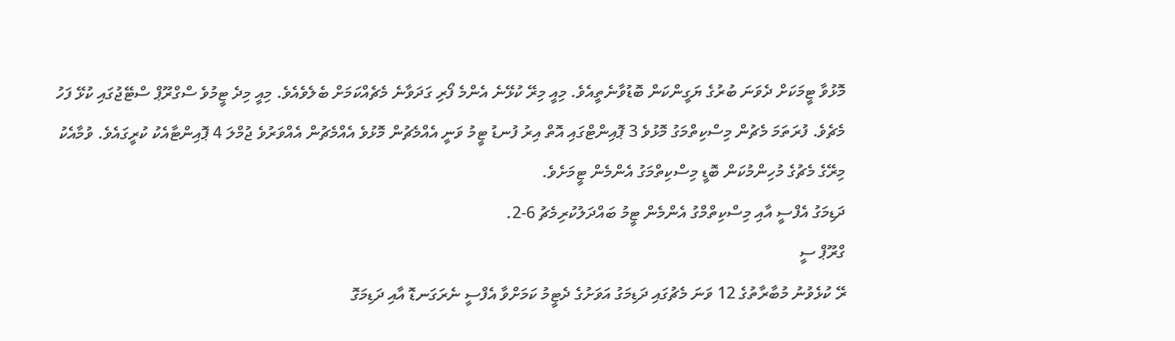މޮޅުވާ ޓީމަކަށް ދެވަނަ ބުރުގެ ޔަގީންކަން ބޮޑުވާނެތީއެވެ. މިއީ މިރޭ ކުޅޭނެ އެންމެ ފޯރި ގަދަވާނެ މެޗެއްކަމަށް ބެލެވެއެވެ. މިއީ މިދެ ޓީމުވެ ސްގްރޫޕް ސްޓޭޖުގައި ކުޅޭ ފަހު މެޗެވެ. ފުރަތަމަ މެޗުން މިސްކިތްމަގު މޮޅުވެ 3 ޕޮއިންޓްގައި އޮތް އިރު ފުނޑު ޓީމު ވަނީ އެއްމެޗުން މޮޅުވެ އެއްމެޗުން އެއްވަރުވެ ޖުމްލަ 4 ޕޮއިންޓާއެކު ކުރީގައެވެ. ވުމާއެކު މިރޭގެ މެޗުގެ މުހިންމުކަން ބޮޑީ މިސްކިތްމަގު އެންމެން ޓީމަށެވެ.
ދަޑިމަގު އެފްސީ އާއި މިސްކިތްމްގު އެންމެން ޓީމު ބައްދަލުކުރިމެޗު 6-2.
ގްރޫޕް ސީ
ރޭ ކުޅެވުނު މުބާރާތުގެ 12 ވަނަ މެޗުގައި ދަޑިމަގު އަވަށުގެ ދެޓީމު ކަމަށްވާ އެފްސީ ނެރަގަނޑޮ އާއި ދަޑިމަގޮ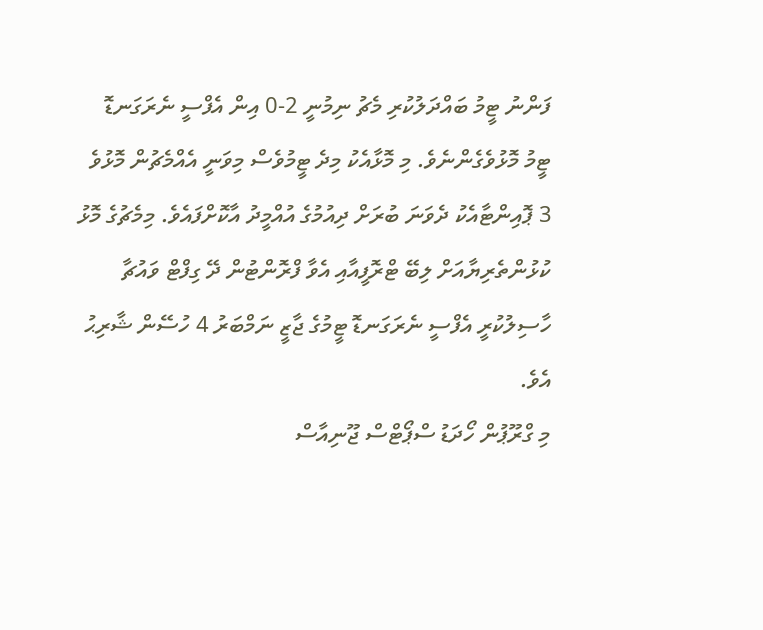ފަންނު ޓީމު ބައްދަލުކުރި މެޗު ނިމުނީ 2-0 އިން އެފްސީ ނެރަގަނޑޮ ޓީމު މޮޅުވެގެންނެވެ. މި މޮޅާއެކު މިދެ ޓީމުވެސް މިވަނީ އެއްމެޗުން މޮޅުވެ 3 ޕޮއިންޓާއެކު ދެވަނަ ބުރަށް ދިއުމުގެ އުއްމީދު އާކޮށްފައެވެ. މިމެޗުގެ މޮޅު ކުޅުންތެރިޔާއަށް ލިބޭ ޓްރޮފީއާއި އެވާ ފްރޮންޓުން ދޭ ގިފްޓް ވައުޗާ ހާސިލުކުރީ އެފްސީ ނެރަގަނޑޮ ޓީމުގެ ޖާޒީ ނަމްބަރު 4 ހުސޭން ޝާރިޙު އެވެ.
މި ގްރޫޕުން ހޯދަޑު ސްޕޯޓްސް ޖޫނިއާސް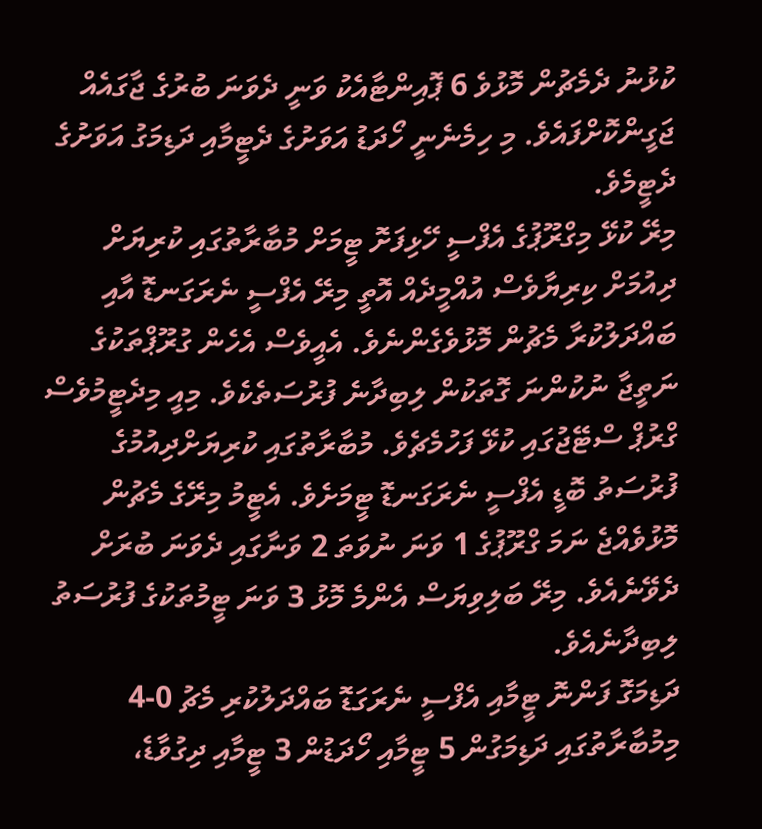ކުޅުނު ދެމެޗުން މޮޅުވެ 6 ޕޮއިންޓާއެކު ވަނީ ދެވަނަ ބުރުގެ ޖާގައެއް ޖަގީންކޮށްފައެވެ. މި ހިމެނެނީ ހޯދަޑު އަވަށުގެ ދެޓީމާއި ދަޑިމަގު އަވަށުގެ ދެޓީމެވެ.
މިރޭ ކުޅޭ މިގްރޫޕުގެ އެފްސީ ހޭޅިފަށޮ ޓީމަށް މުބާރާތުގައި ކުރިޔަށް ދިއުމަށް ކިރިޔާވެސް އުއްމީދެއް އޮތީ މިރޭ އެފްސީ ނެރަގަނޑޮ އާއި ބައްދަލުކުރާ މެޗުން މޮޅުވެގެންނެވެ. އެއީވެސް އެހެން ގުރޫޕްތަކުގެ ނަތީޖާ ނުކުންނަ ގޮތަކުން ލިބިދާނެ ފުރުސަތެކެވެ. މިއީ މިދެޓީމުވެސް ގްރުޕް ސްޓޭޖުގައި ކުޅޭ ފަހުމެޗެވެ. މުބާރާތުގައި ކުރިޔަށްދިއުމުގެ ފުރުސަތު ބޮޑީ އެފްސީ ނެރަގަނޑޮ ޓީމަށެވެ. އެޓީމު މިރޭގެ މެޗުން މޮޅުވެއްޖެ ނަމަ ގްރޫޕުގެ 1 ވަނަ ނުވަތަ 2 ވަނާގައި ދެވަނަ ބުރަށް ދެވޭނެއެވެ. މިރޭ ބަލިވިޔަސް އެންމެ މޮޅު 3 ވަނަ ޓީމުތަކުގެ ފުރުސަތު ލިބިދާނެއެވެ.
ދަޑިމަގޮ ފަންނޮ ޓީމާއި އެފްސީ ނެރަގަޑޮ ބައްދަލުކުރި މެޗު 0-4
މިމުބާރާތުގައި ދަޑިމަގުން 5 ޓީމާއި ހޯދަޑުން 3 ޓީމާއި ދިގުވާޑެ،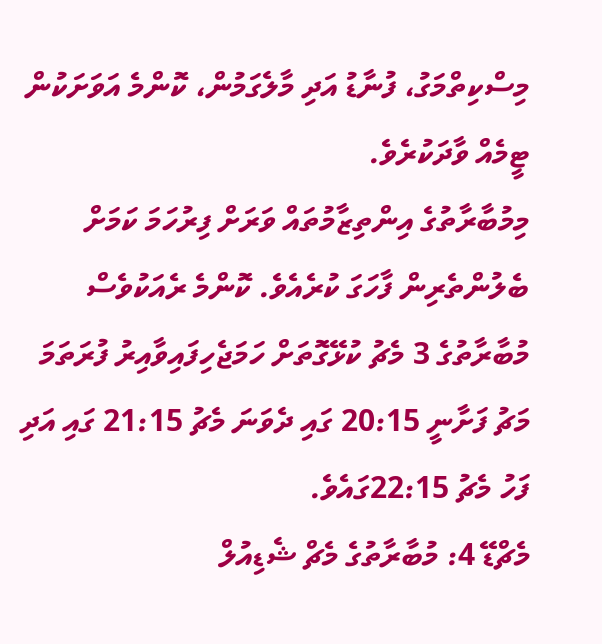މިސްކިތްމަގު، ފުނާޑު އަދި މާލެގަމުން، ކޮންމެ އަވަށަކުން ޓީމެއް ވާދަކުރެވެ.
މިމުބާރާތުގެ އިންތިޒާމުތައް ވަރަށް ފިރުހަމަ ކަމަށް ބެލުންތެރިން ފާހަގަ ކުރެއެވެ. ކޮންމެ ރެއަކުވެސް މުބާރާތުގެ 3 މެޗު ކުޅޭގޮތަށް ހަމަޖެހިފައިވާއިރު ފުރަތަމަ މަޗު ފަށާނީ 20:15 ގައި ދެވަނަ މެޗު 21:15 ގައި އަދި ފަހު މެޗު 22:15ގައެވެ.
މެޗްޑޭ 4: މުބާރާތުގެ މެޗް ޝެޑިއުލް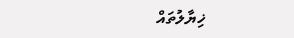ޚިޔާލުތައް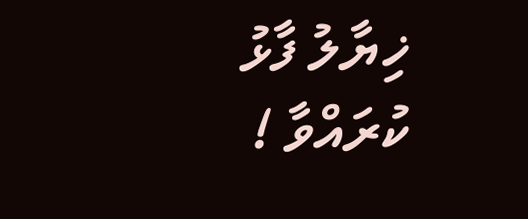ޚިޔާލު ފާޅު ކުރައްވާ !